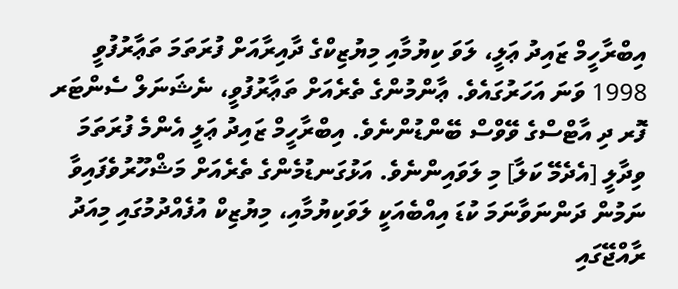އިބްރާހީމް ޒައިދު ޢަލީ، ލަވަ ކިޔުމާއި މިޔުޒިކްގެ ދާއިރާއަށް ފުރަތަމަ ތަޢާރުފުވީ 1998 ވަނަ އަހަރުގައެވެ. ޢާންމުންގެ ތެރެއަށް ތަޢާރުފުވީ، ނެޝަނަލް ސެންޓަރ ފޮރ ދި އާޓްސްގެ ވޭވްސް ބޭންޑުންނެވެ. އިބްރާހީމް ޒައިދު ޢަލީ އެންމެ ފުރަތަމަ ވިދާލީ [އެދެމޭ ކަލާ] މި ލަވައިންނެވެ. އަޅުގަނޑުމެންގެ ތެރެއަށް މަޝްހޫރުވެފައިވާ ނަމުން ދަންނަވާނަމަ ކުޑަ އިއްބެއަކީ ލަވަކިޔުމާއި، މިޔުޒިކް އުފެއްދުމުގައި މިއަދު ރާއްޖޭގައި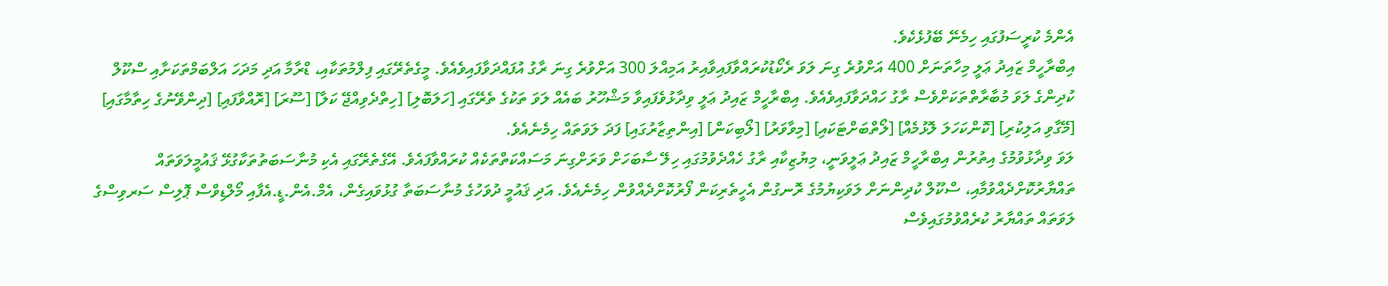އެންމެ ކުރީސަފުގައި ހިމެނޭ ބޭފުޅެކެވެ.
އިބްރާހީމް ޒައިދު ޢަލީ މިހާތަނަށް 400 އަށްވުރެ ގިނަ ލަވަ ރެކޯޑުކުރައްވާފައިވާއިރު އަމިއްލަ 300 އަށްވުރެ ގިނަ ރާގު އުފައްދަވާފައިވެއެވެ. މީގެތެރޭގައި ފިލްމުތަކާއި، ޑްރާމާ އަދި މަދަހަ އަލްބަމްތަކަށާއި ސްކޫލް ކުދިންގެ ލަވަ މުބާރާތްތަކަށްވެސް ރާގު ހައްދަވާފައިވެއެވެ. އިބްރާހީމް ޒައިދު ޢަލީ ވިދާޅުވެފައިވާ މަޝްހޫރު ބައެއް ލަވަ ތަކުގެ ތެރޭގައި [ހަލަބޮލި] [ހިތްދެވިއްޖޭ ކަލާ] [ސޫރަ] [ރޮއްވާފައި] [ދިންވޭނުގެ ހިތާމާގައި] [މޭގާވި އަލިކުރި] [ކޮންކަހަލަ ލޮޅުމެއް] [ލޯތްބަށްޓަކައި] [މިވާވަރު] [ލޯބިކަން] [އިންތިޒާރުގައި] ފަދަ ލަވަތައް ހިމެނެއެވެ.
ލަވަ ވިދާޅުވުމުގެ އިތުރުން އިބްރާހީމް ޒައިދު ޢަލީވަނީ، މިޔުޒިކާއި ރާގު ހެއްދެވުމުގައި ހިލޭ ސާބަހަށް ވަރަށްގިނަ މަސައްކަތްތަކެއް ކުރައްވާފައެވެ. އޭގެތެރޭގައި އެކި މުނާސަބަތުތަކާގުޅޭ ޤައުމީލަވަތައް ތައްޔާރުކޮށްދެއްވުމާއި، ސްކޫލް ކުދިންނަށް ލަވަކިޔުމުގެ ރޮނގުން އެހީތެރިކަން ފޯރުކޮށްދެއްވުން ހިމެނެއެވެ. އަދި ޤައުމީ ދުވަހުގެ މުނާސަބަތާ ގުޅުވައިގެން، އެމް.އެން.ޑީ.އެފާއި މޯލްޑިވްސް ޕޮލިސް ސަރވިސްގެ ލަވަތައް ތައްޔާރު ކުރެއްވުމުގައިވެސް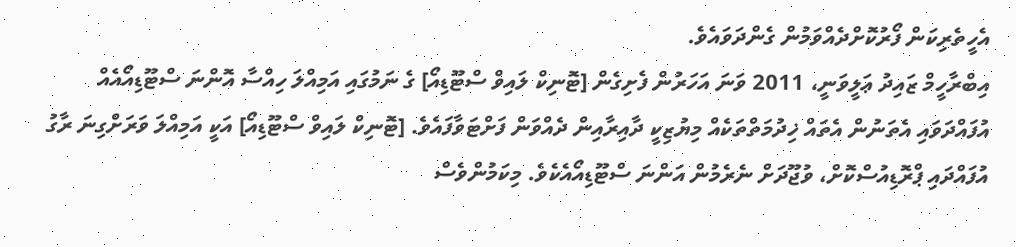އެހީތެރިކަން ފޯރުކޮށްދެއްވަމުން ގެންދަވައެވެ.
އިބްރާހީމް ޒައިދު ޢަލީވަނީ، 2011 ވަނަ އަހަރުން ފެށިގެން [ޓޮނިކް ލައިވް ސްޓޫޑިއޯ] ގެ ނަމުގައި އަމިއްލަ ހިއްސާ އޮންނަ ސްޓޫޑިއޯއެއް އުފައްދަވައި އެތަނުން އެތައް ޚިދުމަތްތަކެއް މިޔުޒިކީ ދާއިރާއިން ދެއްވަން ފަށްޓަވާފައެވެ. [ޓޮނިކް ލައިވް ސްޓޫޑިއޯ] އަކީ އަމިއްލަ ވަރަށްގިނަ ރާގު އުފައްދައި ޕްރޮޑިއުސްކޮށް، ވުޖޫދަށް ނެރެމުން އަންނަ ސްޓޫޑިއޯއެކެވެ. މިކަމުންވެސް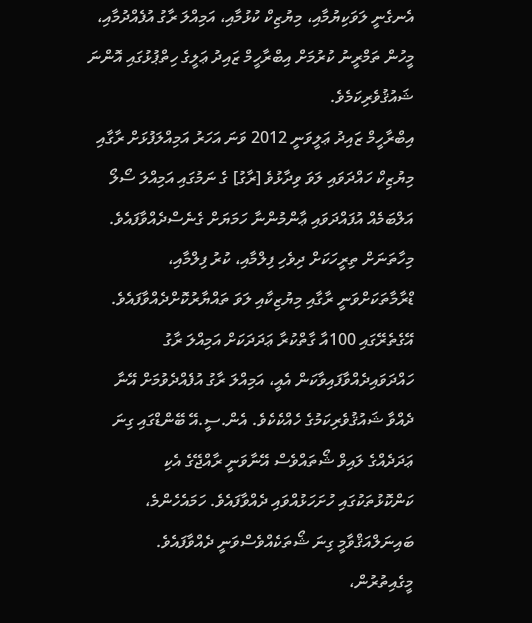އެނގެނީ ލަވަކިޔުމާއި، މިޔުޒިކް ކުޅުމާއި، އަމިއްލަ ރާގު އުފެއްދުމާއި، މީހުން ތަމްރީނު ކުރުމަށް އިބްރާހީމް ޒައިދު ޢަލީގެ ހިތްޕުޅުގައި އޮންނަ ޝައުޤުވެރިކަމެވެ.
އިބްރާހީމް ޒައިދު ޢަލީވަނީ 2012 ވަނަ އަހަރު އަމިއްލަފުޅަށް ރާގާއި މިޔުޒިކް ހައްދަވައި ލަވަ ވިދާޅުވެ [ރާގު] ގެ ނަމުގައި އަމިއްލަ ސޯލޯ އަލްބަމެއް އުފައްދަވައި ޢާންމުންނާ ހަމަޔަށް ގެނެސްދެއްވާފައެވެ. މިހާތަނަށް ތިރީހަކަށް ދިވެހި ފިލްމާއި، ކުރު ފިލްމާއި، ޑްރާމާތަކަށްވަނީ ރާގާއި މިޔުޒިކާއި ލަވަ ތައްޔާރުކޮށްދެއްވާފައެވެ. އޭގެތެރޭގައި 100އާ ގާތްކުރާ ޢަދަދަކަށް އަމިއްލަ ރާގު ހައްދަވައިދެއްވާފައިވާކަން އެއީ، އަމިއްލަ ރާގު އުފެއްދެވުމަށް އޭނާ ދެއްވާ ޝައުޤުވެރިކަމުގެ ހެއްކެކެވެ. އެން.ސީ.އޭ ބޭންޑްގައި ގިނަ ޢަދަދެއްގެ ލައިވް ޝޯތައްވެސް އޭނާވަނީ ރާއްޖޭގެ އެކި ކަންކޮޅުތަކުގައި ހުށަހަޅުއްވައި ދެއްވާފައެވެ. ހަމައެހެންމެ، ބައިނަލްއަޤްވާމީ ގިނަ ޝޯތަކެއްވެސްވަނީ ދެއްވާފައެވެ.
މީގެއިތުރުން،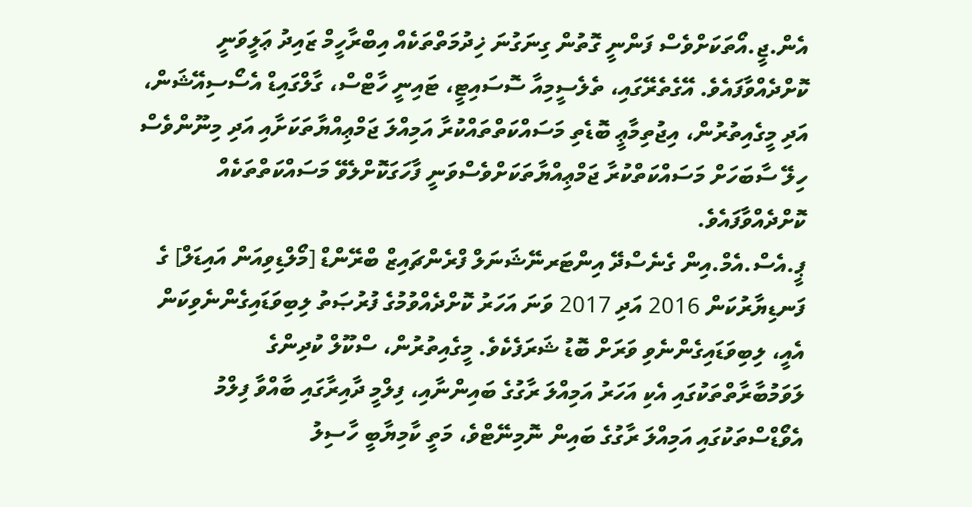އެން.ޖީ.އޯތަކަށްވެސް ފަންނީ ގޮތުން ގިނަގުނަ ޚިދުމަތްތަކެއް އިބްރާހީމް ޒައިދު ޢަލީވަނީ ކޮށްދެއްވާފައެވެ. އޭގެތެރޭގައި، ތެލެސީމިއާ ސޮސައިޓީ، ޓައިނީ ހާޓްސް، ގާލްގައިޑް އެސޯސިއޭޝަން، އަދި މީގެއިތުރުން، އިޖުތިމާޢީ ބޮޑެތި މަސައްކަތްތައްކުރާ އަމިއްލަ ޖަމްޢިއްޔާތަކަށާއި އަދި މިނޫންވެސް ހިލޭ ސާބަހަށް މަސައްކަތްކުރާ ޖަމްޢިއްޔާތަކަށްވެސްވަނީ ފާހަގަކޮށްލެވޭ މަސައްކަތްތަކެއް ކޮށްދެއްވާފައެވެ.
ޕީ.އެސް.އެމް.އިން ގެނެސްދޭ އިންޓަރނޭޝަނަލް ފްރެންޗައިޒް ބްރޭންޑް [މޯލްޑިވިއަން އައިޑަލް] ގެ ފަނޑިޔާރުކަން 2016 އަދި 2017 ވަނަ އަހަރު ކޮށްދެއްވުމުގެ ފުރުޞަތު ލިބިވަޑައިގެންނެވިކަން އެއީ، ލިބިވަޑައިގެންނެވި ވަރަށް ބޮޑު ޝަރަފެކެވެ. މީގެއިތުރުން، ސްކޫލް ކުދިންގެ ލަވަމުބާރާތްތަކުގައި އެކި އަހަރު އަމިއްލަ ރާގުގެ ބައިންނާއި، ފިލްމީ ދާއިރާގައި ބާއްވާ ފިލްމު އެވޯޑްސްތަކުގައި އަމިއްލަ ރާގުގެ ބައިން ނޮމިނޭޓްވެ، މަތީ ކާމިޔާބީ ހާސިލު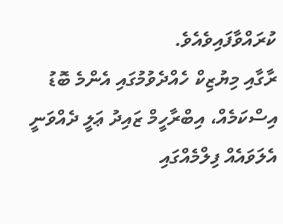ކުރައްވާފައިވެއެވެ.
ރާގާއި މިޔުޒިކް ހެއްދެވުމުގައި އެންމެ ބޮޑު އިސްކަމެއް، އިބްރާހީމް ޒައިދު ޢަލީ ދެއްވަނީ އެލަވައެއް ފިލްމެއްގައި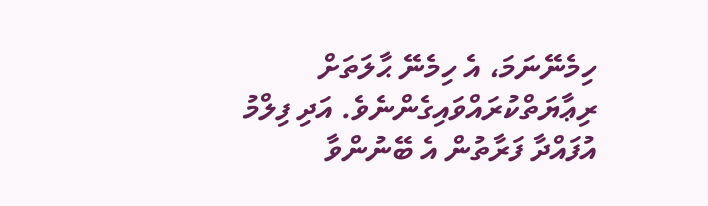ހިމެނޭނަމަ، އެ ހިމެނޭ ޙާލަތަށް ރިޢާޔަތްކުރައްވައިގެންނެވެ. އަދި ފިލްމު އުފައްދާ ފަރާތުން އެ ބޭނުންވާ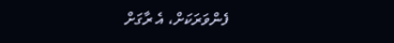ފެންވަރަކަށް، އެ ރާގަށް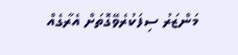މަންޒަރު ސިފަކުރެވޭގޮތަށް އެރާގެއް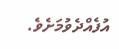އުފެއްދެވުމަށެވެ.